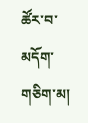ཚོར་བ་མདོག་གཅིག་མ།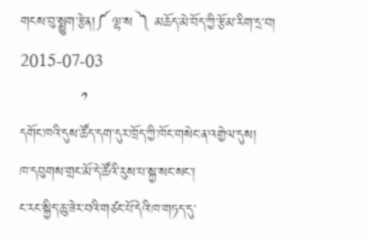གངས་བུ་སྨྱུག་རྩེན།༼ ལྷ་ས ༽ མཆོད་མེ་བོད་ཀྱི་རྩོམ་རིག་དྲ་བ། 2015-07-03
             ༡
དགོང་ཁའི་དུས་ཚོད་དག་དུར་ཁྲོད་ཀྱི་ཁོང་གསེང་ན་འགྱེལ་དུས།
ཁ་དབུགས་གྲང་མོ་དེ་ཚོའི་རུས་པ་སྐྱ་སང་སང་།
ང་རང་སྐྱིད་ཆུ་ཟེར་བའི་གཙང་པོ་དེའི་ཁ་གཏད་དུ་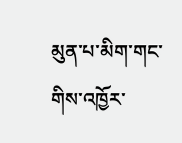མུན་པ་མིག་གང་གིས་འཁྱོར་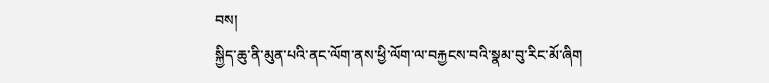བས།
སྐྱིད་ཆུ་ནི་མུན་པའི་ནང་ལོག་ནས་ཕྱི་ལོག་ལ་བརྐྱངས་བའི་སྣམ་བུ་རིང་མོ་ཞིག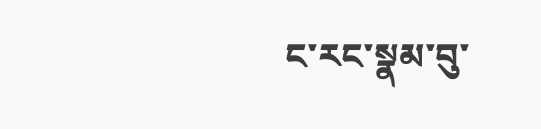ང་རང་སྣམ་བུ་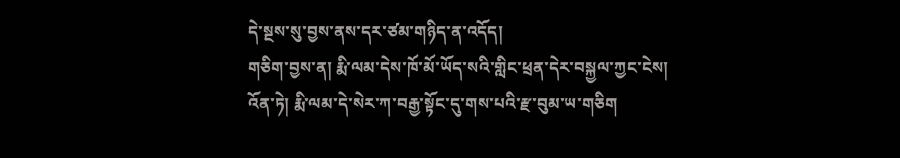དེ་སྔས་སུ་བྱས་ནས་དར་ཙམ་གཉིད་ན་འདོད།
གཅིག་བྱས་ན། རྨི་ལམ་དེས་ཁོ་མོ་ཡོད་སའི་གླིང་ཕྲན་དེར་བསྐྱལ་ཀྱང་ངེས།
འོན་ཏེ། རྨི་ལམ་དེ་སེར་ཀ་བརྒྱ་སྟོང་དུ་གས་པའི་རྫ་བུམ་ཡ་གཅིག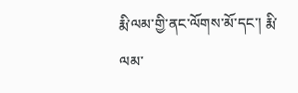རྨི་ལམ་གྱི་ནང་ལོགས་མོ་དང་། རྨི་ལམ་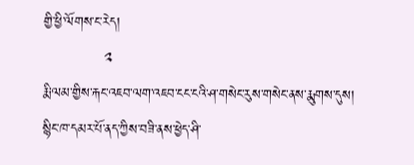གྱི་ཕྱི་ལོགས་ང་རེད།
             ༢
རྨི་ལམ་གྱིས་རྐང་འཇབ་ལག་འཇབ་ངང་ངའི་ཤ་གསེང་རུས་གསེང་ནས་རྨུགས་དུས།
སྙིང་ཁ་དམར་པོ་ནད་ཀྱིས་བཟི་ནས་ཕྱེད་ཤི་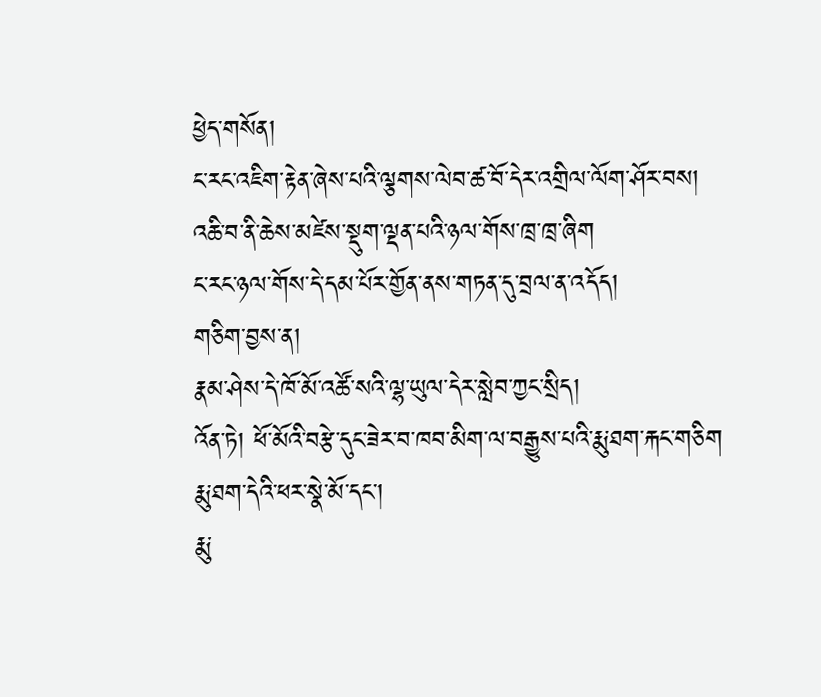ཕྱེད་གསོན།
ང་རང་འཇིག་རྟེན་ཞེས་པའི་ལྕགས་ལེབ་ཚ་བོ་དེར་འགྲིལ་ལོག་ཤོར་བས།
འཆི་བ་ནི་ཆེས་མཛེས་སྡུག་ལྡན་པའི་ཉལ་གོས་ཁྲ་ཁྲ་ཞིག
ང་རང་ཉལ་གོས་དེ་དམ་པོར་གྱོན་ནས་གཏན་དུ་བྲལ་ན་འདོད།
གཅིག་བྱས་ན།
རྣམ་ཤེས་དེ་ཁོ་མོ་འཚོ་སའི་ལྷ་ཡུལ་དེར་སླེབ་ཀྱང་སྲིད།
འོན་ཏེ། ཕོ་མོའི་བརྩེ་དུང་ཟེར་བ་ཁབ་མིག་ལ་བརྒྱུས་པའི་རྨུ་ཐག་རྐང་གཅིག
རྨུ་ཐག་དེའི་ཕར་སྣེ་མོ་དང་།
རྨུ་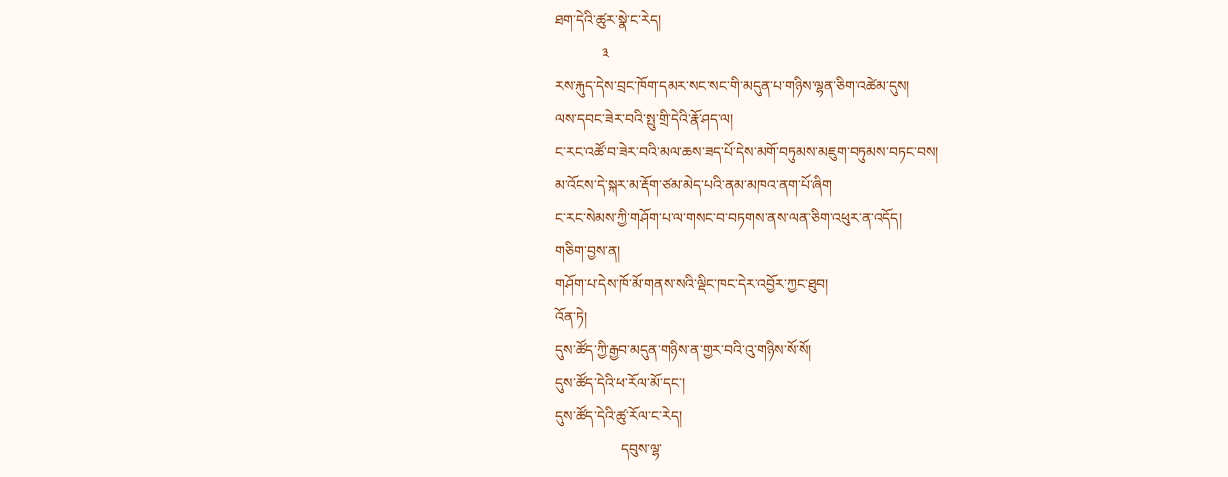ཐག་དེའི་ཚུར་སྣེ་ང་རེད།
             ༣
རས་རྐུད་དེས་བྲང་ཁོག་དམར་སང་སང་གི་མདུན་པ་གཉིས་ལྷན་ཅིག་འཚེམ་དུས།
ལས་དབང་ཟེར་བའི་སྤུ་གྲི་དེའི་རྣོ་ཤད་ལ།
ང་རང་འཚོ་བ་ཟེར་བའི་མལ་ཆས་ཟད་པོ་དེས་མགོ་བཏུམས་མཇུག་བཏུམས་བཏང་བས།
མ་འོངས་དེ་སྐར་མ་རྡོག་ཙམ་མེད་པའི་ནམ་མཁའ་ནག་པོ་ཞིག
ང་རང་སེམས་ཀྱི་གཤོག་པ་ལ་གསང་བ་བཏགས་ནས་ལན་ཅིག་འཕུར་ན་འདོད།
གཅིག་བྱས་ན།
གཤོག་པ་དེས་ཁོ་མོ་གནས་སའི་ལྡིང་ཁང་དེར་འབྱོར་ཀྱང་ཐུབ།
འོན་ཏེ།
དུས་ཚོད་ཀྱི་རྒྱབ་མདུན་གཉིས་ན་གྱར་བའི་འུ་གཉིས་སོ་སོ།
དུས་ཚོད་དེའི་ཕ་རོལ་མོ་དང་།
དུས་ཚོད་དེའི་ཚུ་རོལ་ང་རེད།
                  དབུས་ལྷ་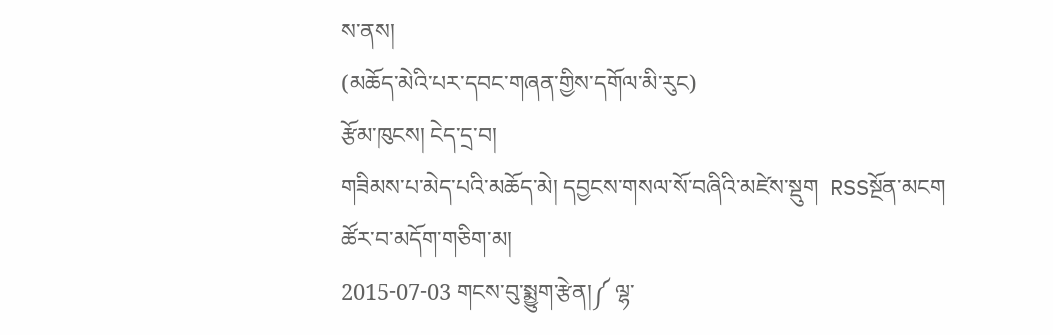ས་ནས།
(མཆོད་མེའི་པར་དབང་གཞན་གྱིས་དགོལ་མི་རུང)
རྩོམ་ཁུངས། ངེད་དྲ་བ།
གཟིམས་པ་མེད་པའི་མཆོད་མེ། དབྱངས་གསལ་སོ་བཞིའི་མཛེས་སྡུག  RSSསྔོན་མངག
ཚོར་བ་མདོག་གཅིག་མ།
2015-07-03 གངས་བུ་སྨྱུག་རྩེན།༼ ལྷ་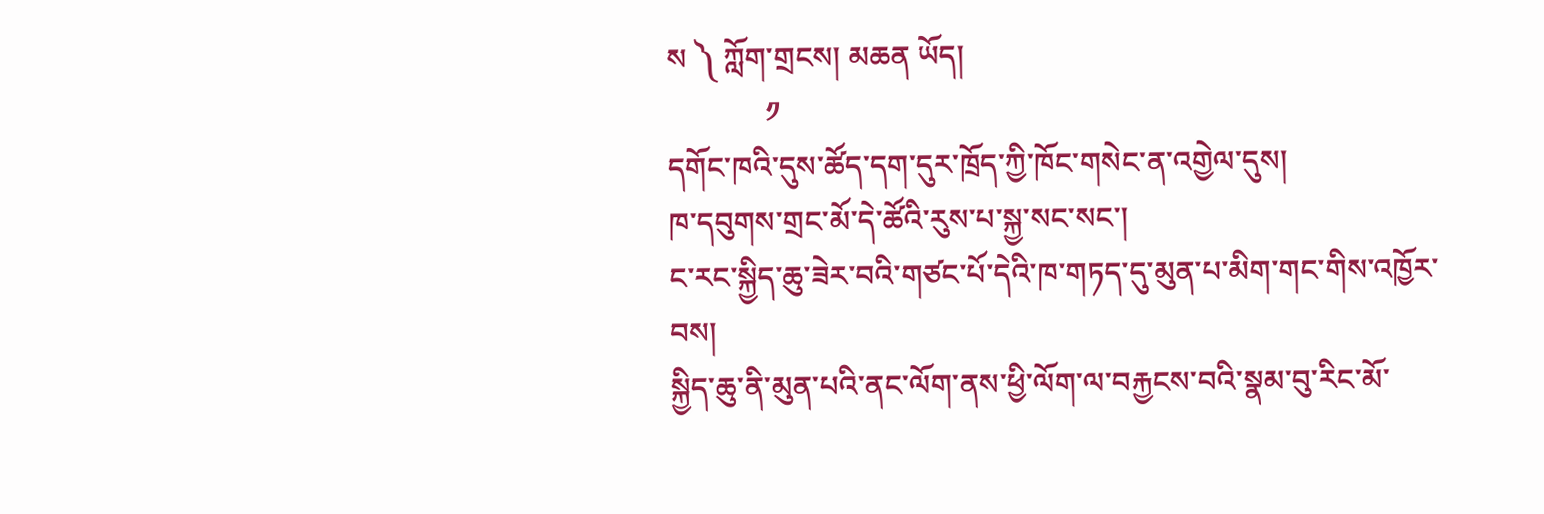ས ༽ ཀློག་གྲངས། མཆན ཡོད།
             ༡
དགོང་ཁའི་དུས་ཚོད་དག་དུར་ཁྲོད་ཀྱི་ཁོང་གསེང་ན་འགྱེལ་དུས།
ཁ་དབུགས་གྲང་མོ་དེ་ཚོའི་རུས་པ་སྐྱ་སང་སང་།
ང་རང་སྐྱིད་ཆུ་ཟེར་བའི་གཙང་པོ་དེའི་ཁ་གཏད་དུ་མུན་པ་མིག་གང་གིས་འཁྱོར་བས།
སྐྱིད་ཆུ་ནི་མུན་པའི་ནང་ལོག་ནས་ཕྱི་ལོག་ལ་བརྐྱངས་བའི་སྣམ་བུ་རིང་མོ་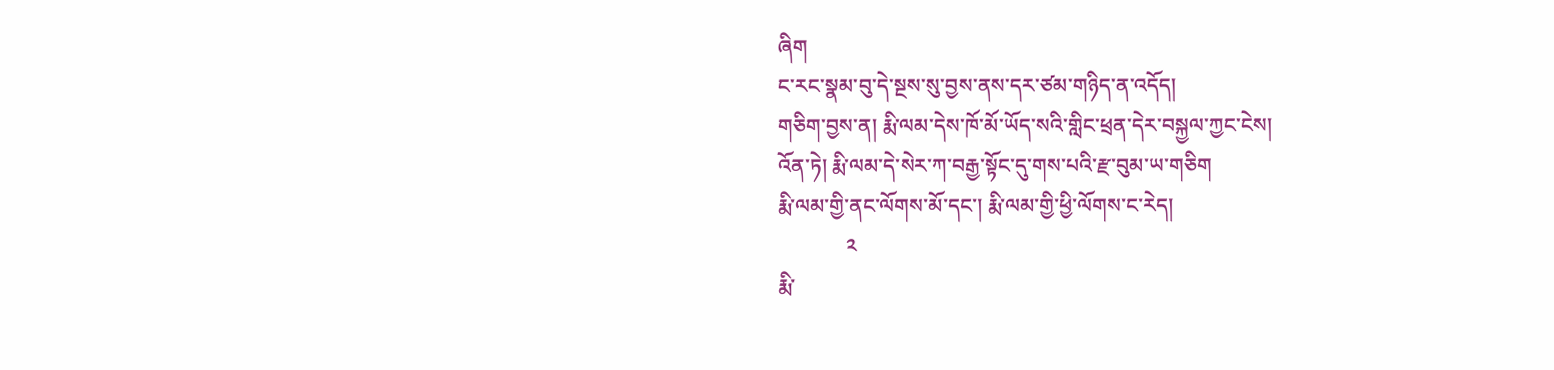ཞིག
ང་རང་སྣམ་བུ་དེ་སྔས་སུ་བྱས་ནས་དར་ཙམ་གཉིད་ན་འདོད།
གཅིག་བྱས་ན། རྨི་ལམ་དེས་ཁོ་མོ་ཡོད་སའི་གླིང་ཕྲན་དེར་བསྐྱལ་ཀྱང་ངེས།
འོན་ཏེ། རྨི་ལམ་དེ་སེར་ཀ་བརྒྱ་སྟོང་དུ་གས་པའི་རྫ་བུམ་ཡ་གཅིག
རྨི་ལམ་གྱི་ནང་ལོགས་མོ་དང་། རྨི་ལམ་གྱི་ཕྱི་ལོགས་ང་རེད།
             ༢
རྨི་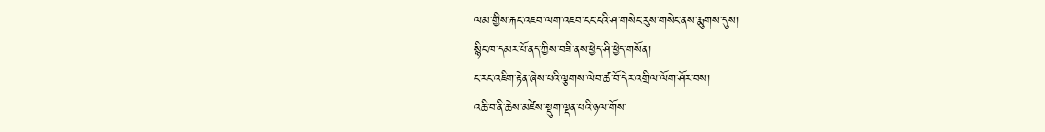ལམ་གྱིས་རྐང་འཇབ་ལག་འཇབ་ངང་ངའི་ཤ་གསེང་རུས་གསེང་ནས་རྨུགས་དུས།
སྙིང་ཁ་དམར་པོ་ནད་ཀྱིས་བཟི་ནས་ཕྱེད་ཤི་ཕྱེད་གསོན།
ང་རང་འཇིག་རྟེན་ཞེས་པའི་ལྕགས་ལེབ་ཚ་བོ་དེར་འགྲིལ་ལོག་ཤོར་བས།
འཆི་བ་ནི་ཆེས་མཛེས་སྡུག་ལྡན་པའི་ཉལ་གོས་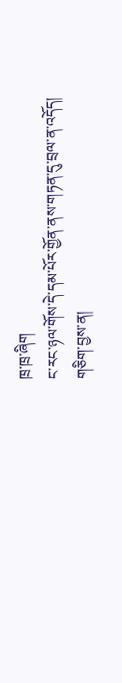ཁྲ་ཁྲ་ཞིག
ང་རང་ཉལ་གོས་དེ་དམ་པོར་གྱོན་ནས་གཏན་དུ་བྲལ་ན་འདོད།
གཅིག་བྱས་ན།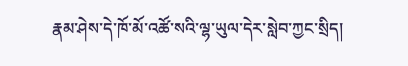རྣམ་ཤེས་དེ་ཁོ་མོ་འཚོ་སའི་ལྷ་ཡུལ་དེར་སླེབ་ཀྱང་སྲིད།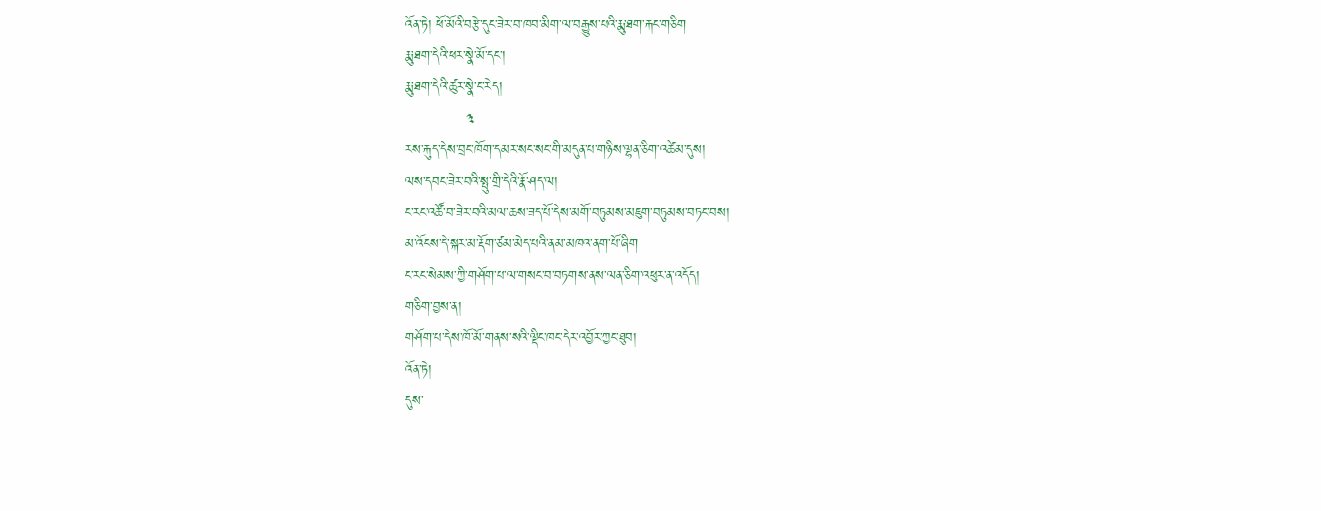འོན་ཏེ། ཕོ་མོའི་བརྩེ་དུང་ཟེར་བ་ཁབ་མིག་ལ་བརྒྱུས་པའི་རྨུ་ཐག་རྐང་གཅིག
རྨུ་ཐག་དེའི་ཕར་སྣེ་མོ་དང་།
རྨུ་ཐག་དེའི་ཚུར་སྣེ་ང་རེད།
             ༣
རས་རྐུད་དེས་བྲང་ཁོག་དམར་སང་སང་གི་མདུན་པ་གཉིས་ལྷན་ཅིག་འཚེམ་དུས།
ལས་དབང་ཟེར་བའི་སྤུ་གྲི་དེའི་རྣོ་ཤད་ལ།
ང་རང་འཚོ་བ་ཟེར་བའི་མལ་ཆས་ཟད་པོ་དེས་མགོ་བཏུམས་མཇུག་བཏུམས་བཏང་བས།
མ་འོངས་དེ་སྐར་མ་རྡོག་ཙམ་མེད་པའི་ནམ་མཁའ་ནག་པོ་ཞིག
ང་རང་སེམས་ཀྱི་གཤོག་པ་ལ་གསང་བ་བཏགས་ནས་ལན་ཅིག་འཕུར་ན་འདོད།
གཅིག་བྱས་ན།
གཤོག་པ་དེས་ཁོ་མོ་གནས་སའི་ལྡིང་ཁང་དེར་འབྱོར་ཀྱང་ཐུབ།
འོན་ཏེ།
དུས་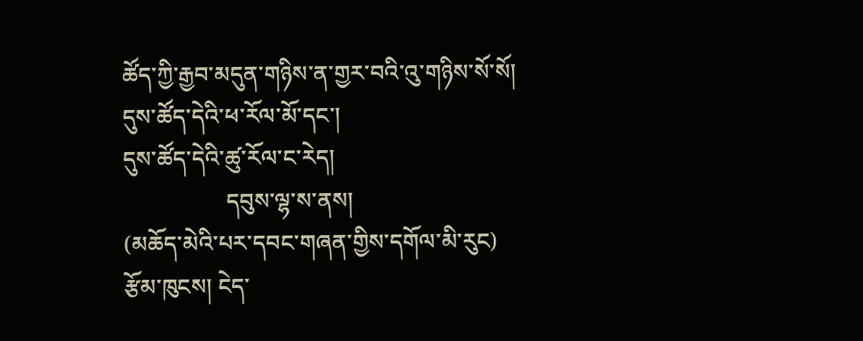ཚོད་ཀྱི་རྒྱབ་མདུན་གཉིས་ན་གྱར་བའི་འུ་གཉིས་སོ་སོ།
དུས་ཚོད་དེའི་ཕ་རོལ་མོ་དང་།
དུས་ཚོད་དེའི་ཚུ་རོལ་ང་རེད།
                  དབུས་ལྷ་ས་ནས།
(མཆོད་མེའི་པར་དབང་གཞན་གྱིས་དགོལ་མི་རུང)
རྩོམ་ཁུངས། ངེད་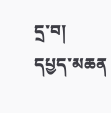དྲ་བ།
དཔྱད་མཆན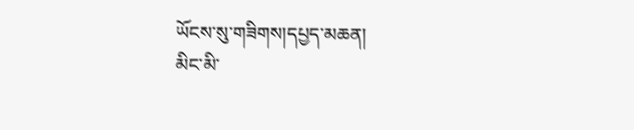ཡོངས་སུ་གཟིགས།དཔྱད་མཆན།
མིང་མི་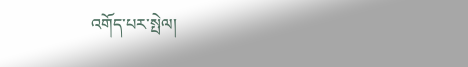འགོད་པར་སྤེལ།